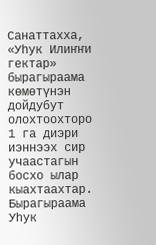Санаттахха, «Уһук Илиҥҥи гектар» бырагыраама көмөтүнэн дойдубут олохтоохторо 1 га диэри иэннээх сир учаастагын босхо ылар кыахтаахтар. Бырагыраама Уһук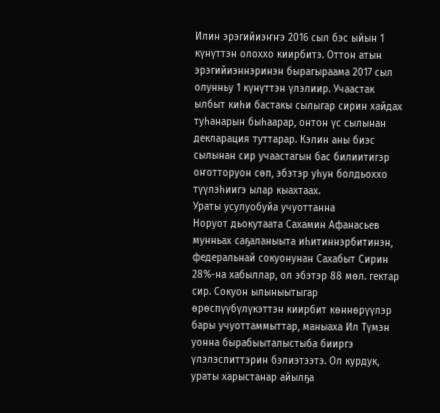Илин эрэгийиэҥҥэ 2016 сыл бэс ыйын 1 күнүттэн олоххо киирбитэ. Оттон атын эрэгийиэннэринэн бырагыраама 2017 сыл олунньу 1 күнүттэн үлэлиир. Учаастак ылбыт киһи бастакы сылыгар сирин хайдах туһанарын быһаарар, онтон үс сылынан декларация туттарар. Кэлин аны биэс сылынан сир учаастагын бас билиитигэр оҥотторуон сөп, эбэтэр уһун болдьоххо түүлэһиигэ ылар кыахтаах.
Ураты усулуобуйа учуоттанна
Норуот дьокутаата Сахамин Афанасьев мунньах саҕаланыыта иһитиннэрбитинэн, федеральнай сокуонунан Сахабыт Сирин 28%-на хабыллар, ол эбэтэр 88 мөл. гектар сир. Сокуон ылыныытыгар өрөспүүбүлүкэттэн киирбит көннөрүүлэр бары учуоттаммыттар, маныаха Ил Түмэн уонна бырабыыталыстыба бииргэ үлэлэспиттэрин бэлиэтээтэ. Ол курдук, ураты харыстанар айылҕа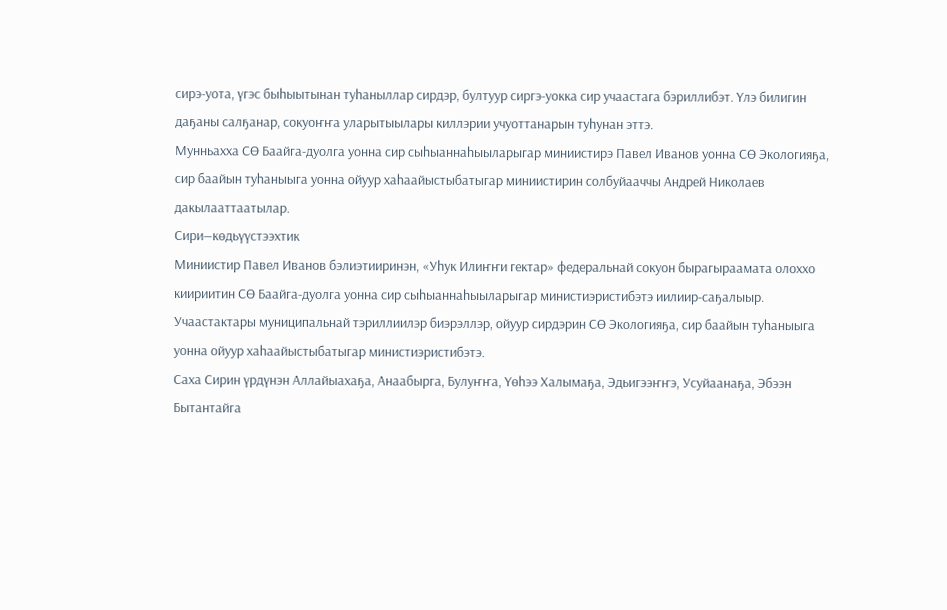сирэ-уота, үгэс быһыытынан туһаныллар сирдэр, бултуур сиргэ-уокка сир учаастага бэриллибэт. Үлэ билигин даҕаны салҕанар, сокуоҥҥа уларытыылары киллэрии учуоттанарын туһунан эттэ.
Мунньахха СӨ Баайга-дуолга уонна сир сыһыаннаһыыларыгар миниистирэ Павел Иванов уонна СӨ Экологияҕа, сир баайын туһаныыга уонна ойуур хаһаайыстыбатыгар миниистирин солбуйааччы Андрей Николаев дакылааттаатылар.
Сири—көдьүүстээхтик
Миниистир Павел Иванов бэлиэтииринэн, «Уһук Илиҥҥи гектар» федеральнай сокуон бырагыраамата олоххо киириитин СӨ Баайга-дуолга уонна сир сыһыаннаһыыларыгар министиэристибэтэ иилиир-саҕалыыр. Учаастактары муниципальнай тэриллиилэр биэрэллэр, ойуур сирдэрин СӨ Экологияҕа, сир баайын туһаныыга уонна ойуур хаһаайыстыбатыгар министиэристибэтэ.
Саха Сирин үрдүнэн Аллайыахаҕа, Анаабырга, Булуҥҥа, Үөһээ Халымаҕа, Эдьигээҥҥэ, Усуйаанаҕа, Эбээн Бытантайга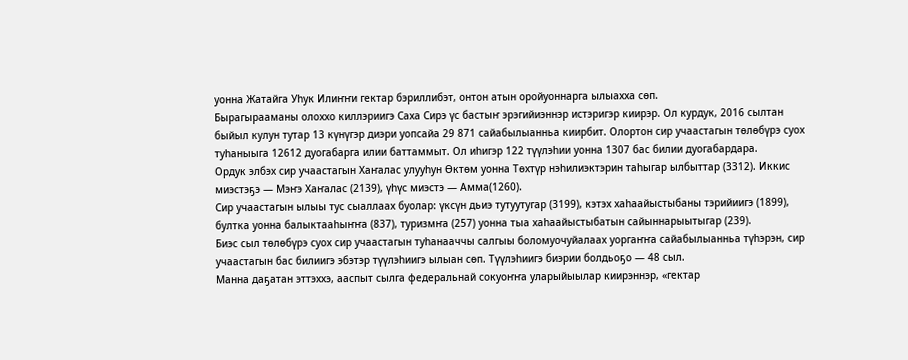уонна Жатайга Уһук Илиҥҥи гектар бэриллибэт, онтон атын оройуоннарга ылыахха сөп.
Бырагырааманы олоххо киллэриигэ Саха Сирэ үс бастыҥ эрэгийиэннэр истэригэр киирэр. Ол курдук, 2016 сылтан быйыл кулун тутар 13 күнүгэр диэри уопсайа 29 871 сайабылыанньа киирбит. Олортон сир учаастагын төлөбүрэ суох туһаныыга 12612 дуогабарга илии баттаммыт. Ол иһигэр 122 түүлэһии уонна 1307 бас билии дуогабардара.
Ордук элбэх сир учаастагын Хаҥалас улууһун Өктөм уонна Төхтүр нэһилиэктэрин таһыгар ылбыттар (3312). Иккис миэстэҕэ — Мэҥэ Хаҥалас (2139), үһүс миэстэ — Амма(1260).
Сир учаастагын ылыы тус сыаллаах буолар: үксүн дьиэ тутуутугар (3199), кэтэх хаһаайыстыбаны тэрийиигэ (1899), бултка уонна балыктааһыҥҥа (837), туризмҥа (257) уонна тыа хаһаайыстыбатын сайыннарыытыгар (239).
Биэс сыл төлөбүрэ суох сир учаастагын туһанааччы салгыы боломуочуйалаах уоргаҥҥа сайабылыанньа түһэрэн, сир учаастагын бас билиигэ эбэтэр түүлэһиигэ ылыан сөп. Түүлэһиигэ биэрии болдьоҕо — 48 сыл.
Манна даҕатан эттэххэ, ааспыт сылга федеральнай сокуоҥҥа уларыйыылар киирэннэр, «гектар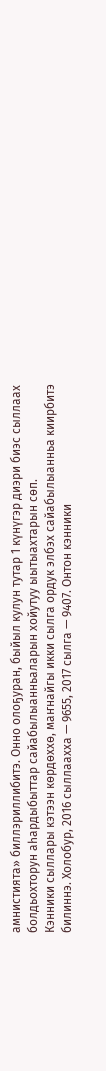амнистията» биллэриллибитэ. Онно олоҕуран, быйыл кулун тутар 1 күнүгэр диэри биэс сыллаах болдьохторун аһардыбыттар сайабылыанньаларын хойутуу ыытыахтарын сөп.
Кэнники сыллары кэтээн көрдөххө, маҥнайгы икки сылга ордук элбэх сайабылыанньа киирбитэ билиннэ. Холобур, 2016 сыллаахха — 9655, 2017 сылга — 9407. Онтон кэнники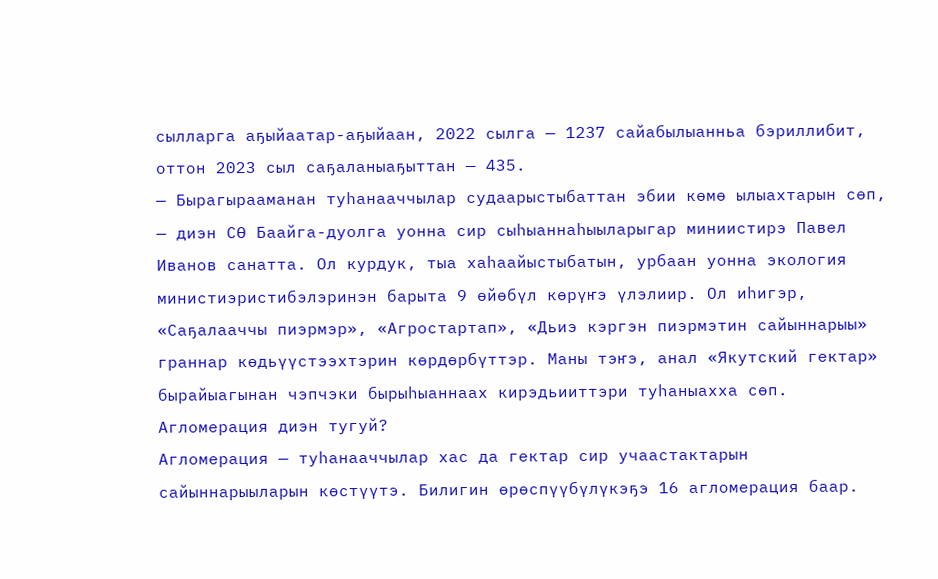сылларга аҕыйаатар-аҕыйаан, 2022 сылга — 1237 сайабылыанньа бэриллибит, оттон 2023 сыл саҕаланыаҕыттан — 435.
— Бырагырааманан туһанааччылар судаарыстыбаттан эбии көмө ылыахтарын сөп, — диэн СӨ Баайга-дуолга уонна сир сыһыаннаһыыларыгар миниистирэ Павел Иванов санатта. Ол курдук, тыа хаһаайыстыбатын, урбаан уонна экология министиэристибэлэринэн барыта 9 өйөбүл көрүҥэ үлэлиир. Ол иһигэр, «Саҕалааччы пиэрмэр», «Агростартап», «Дьиэ кэргэн пиэрмэтин сайыннарыы» граннар көдьүүстээхтэрин көрдөрбүттэр. Маны тэҥэ, анал «Якутский гектар» бырайыагынан чэпчэки бырыһыаннаах кирэдьииттэри туһаныахха сөп.
Агломерация диэн тугуй?
Агломерация — туһанааччылар хас да гектар сир учаастактарын сайыннарыыларын көстүүтэ. Билигин өрөспүүбүлүкэҕэ 16 агломерация баар.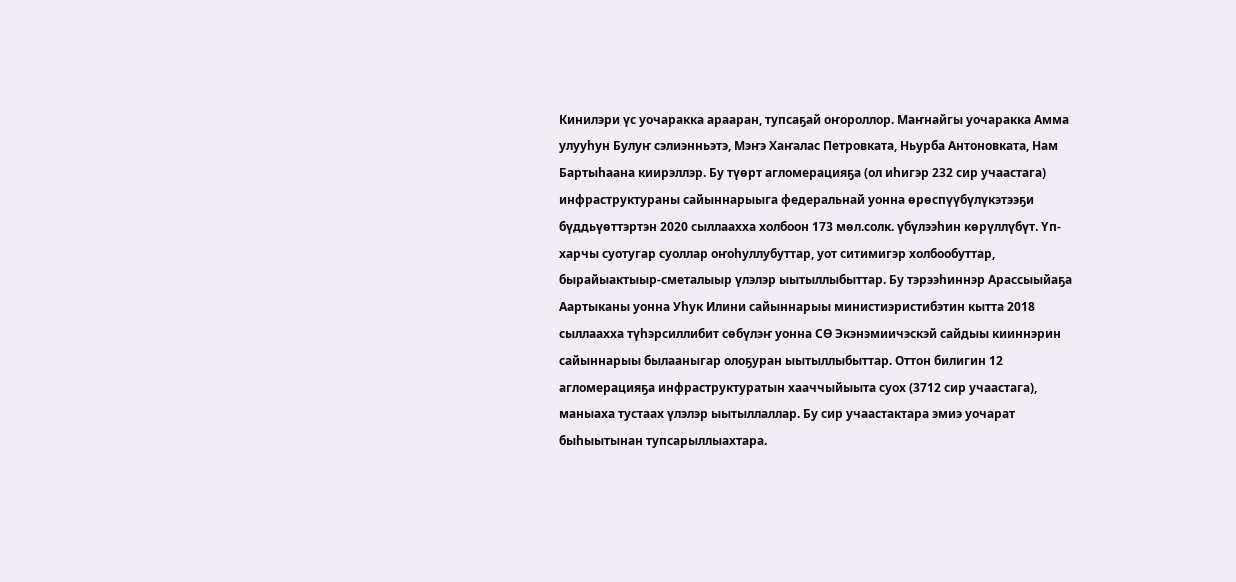Кинилэри үс уочаракка арааран, тупсаҕай оҥороллор. Маҥнайгы уочаракка Амма улууһун Булуҥ сэлиэнньэтэ, Мэҥэ Хаҥалас Петровката, Ньурба Антоновката, Нам Бартыһаана киирэллэр. Бу түөрт агломерацияҕа (ол иһигэр 232 сир учаастага) инфраструктураны сайыннарыыга федеральнай уонна өрөспүүбүлүкэтээҕи бүддьүөттэртэн 2020 сыллаахха холбоон 173 мөл.солк. үбүлээһин көрүллүбүт. Үп-харчы суотугар суоллар оҥоһуллубуттар, уот ситимигэр холбообуттар, бырайыактыыр-сметалыыр үлэлэр ыытыллыбыттар. Бу тэрээһиннэр Арассыыйаҕа Аартыканы уонна Уһук Илини сайыннарыы министиэристибэтин кытта 2018 сыллаахха түһэрсиллибит сөбүлэҥ уонна СӨ Экэнэмиичэскэй сайдыы кииннэрин сайыннарыы былааныгар олоҕуран ыытыллыбыттар. Оттон билигин 12 агломерацияҕа инфраструктуратын хааччыйыыта суох (3712 сир учаастага), маныаха тустаах үлэлэр ыытыллаллар. Бу сир учаастактара эмиэ уочарат быһыытынан тупсарыллыахтара.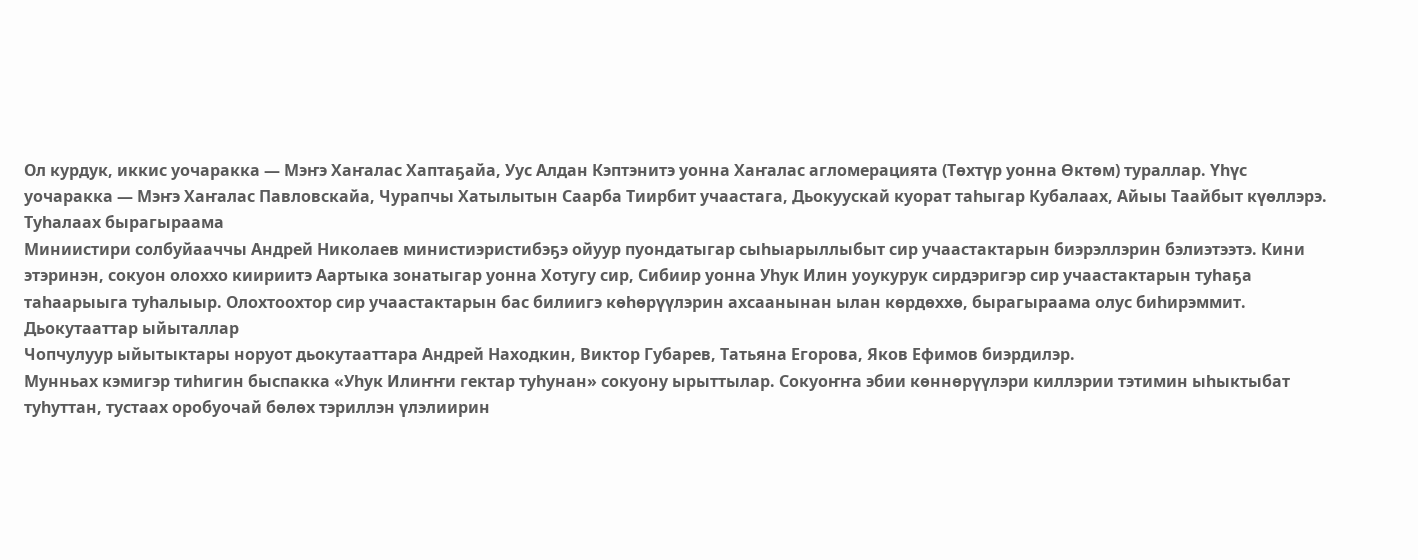Ол курдук, иккис уочаракка — Мэҥэ Хаҥалас Хаптаҕайа, Уус Алдан Кэптэнитэ уонна Хаҥалас агломерацията (Төхтүр уонна Өктөм) тураллар. Үһүс уочаракка — Мэҥэ Хаҥалас Павловскайа, Чурапчы Хатылытын Саарба Тиирбит учаастага, Дьокуускай куорат таһыгар Кубалаах, Айыы Таайбыт күөллэрэ.
Туһалаах бырагыраама
Миниистири солбуйааччы Андрей Николаев министиэристибэҕэ ойуур пуондатыгар сыһыарыллыбыт сир учаастактарын биэрэллэрин бэлиэтээтэ. Кини этэринэн, сокуон олоххо киириитэ Аартыка зонатыгар уонна Хотугу сир, Сибиир уонна Уһук Илин уоукурук сирдэригэр сир учаастактарын туhаҕа таһаарыыга туһалыыр. Олохтоохтор сир учаастактарын бас билиигэ көһөрүүлэрин ахсаанынан ылан көрдөххө, бырагыраама олус биһирэммит.
Дьокутааттар ыйыталлар
Чопчулуур ыйытыктары норуот дьокутааттара Андрей Находкин, Виктор Губарев, Татьяна Егорова, Яков Ефимов биэрдилэр.
Мунньах кэмигэр тиһигин быспакка «Уһук Илиҥҥи гектар туһунан» сокуону ырыттылар. Сокуоҥҥа эбии көннөрүүлэри киллэрии тэтимин ыһыктыбат туһуттан, тустаах оробуочай бөлөх тэриллэн үлэлиирин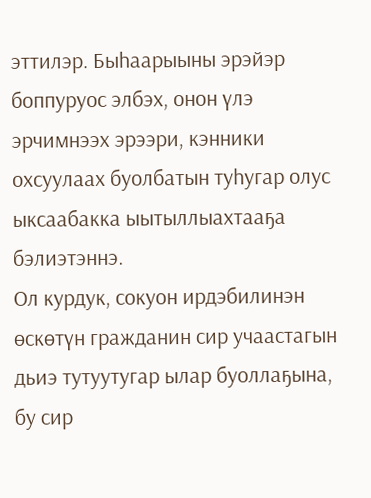эттилэр. Быһаарыыны эрэйэр боппуруос элбэх, онон үлэ эрчимнээх эрээри, кэнники охсуулаах буолбатын туһугар олус ыксаабакка ыытыллыахтааҕа бэлиэтэннэ.
Ол курдук, сокуон ирдэбилинэн өскөтүн гражданин сир учаастагын дьиэ тутуутугар ылар буоллаҕына, бу сир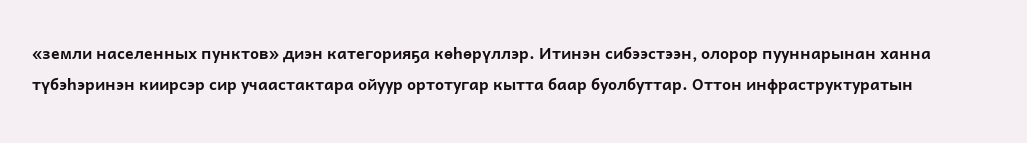«земли населенных пунктов» диэн категорияҕа көһөрүллэр. Итинэн сибээстээн, олорор пууннарынан ханна түбэһэринэн киирсэр сир учаастактара ойуур ортотугар кытта баар буолбуттар. Оттон инфраструктуратын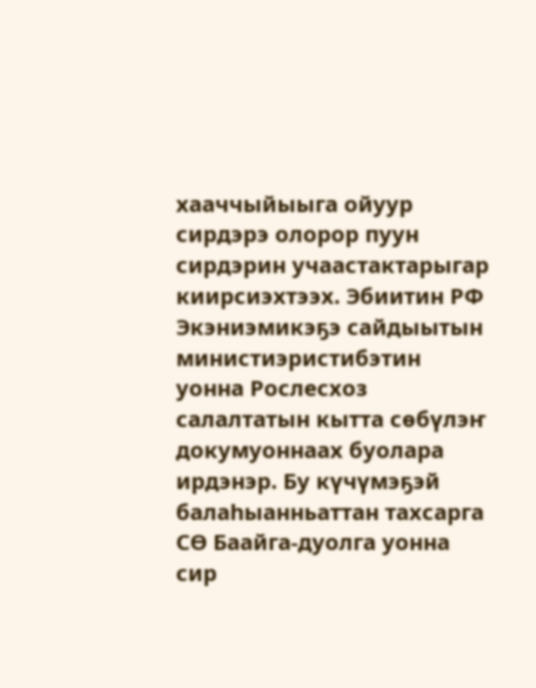хааччыйыыга ойуур сирдэрэ олорор пуун сирдэрин учаастактарыгар киирсиэхтээх. Эбиитин РФ Экэниэмикэҕэ сайдыытын министиэристибэтин уонна Рослесхоз салалтатын кытта сөбүлэҥ докумуоннаах буолара ирдэнэр. Бу күчүмэҕэй балаһыанньаттан тахсарга СӨ Баайга-дуолга уонна сир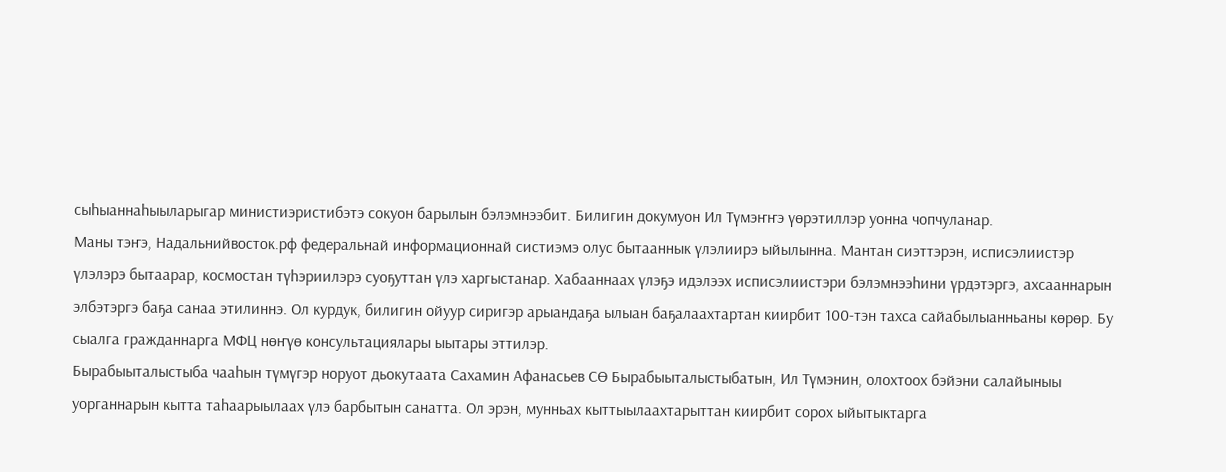сыһыаннаһыыларыгар министиэристибэтэ сокуон барылын бэлэмнээбит. Билигин докумуон Ил Түмэҥҥэ үөрэтиллэр уонна чопчуланар.
Маны тэҥэ, Надальнийвосток.рф федеральнай информационнай систиэмэ олус бытааннык үлэлиирэ ыйылынна. Мантан сиэттэрэн, исписэлиистэр үлэлэрэ бытаарар, космостан түһэриилэрэ суоҕуттан үлэ харгыстанар. Хабааннаах үлэҕэ идэлээх исписэлиистэри бэлэмнээһини үрдэтэргэ, ахсааннарын элбэтэргэ баҕа санаа этилиннэ. Ол курдук, билигин ойуур сиригэр арыандаҕа ылыан баҕалаахтартан киирбит 100-тэн тахса сайабылыанньаны көрөр. Бу сыалга гражданнарга МФЦ нөҥүө консультациялары ыытары эттилэр.
Бырабыыталыстыба чааһын түмүгэр норуот дьокутаата Сахамин Афанасьев СӨ Бырабыыталыстыбатын, Ил Түмэнин, олохтоох бэйэни салайыныы уорганнарын кытта таһаарыылаах үлэ барбытын санатта. Ол эрэн, мунньах кыттыылаахтарыттан киирбит сорох ыйытыктарга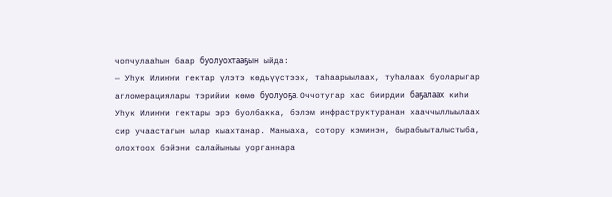чопчулааһын баар буолуохтааҕын ыйда:
— Уһук Илиҥҥи гектар үлэтэ көдьүүстээх, таһаарыылаах, туһалаах буоларыгар агломерациялары тэрийии көмө буолуоҕа. Оччотугар хас биирдии баҕалаах киһи Уһук Илиҥҥи гектары эрэ буолбакка, бэлэм инфраструктуранан хааччыллыылаах сир учаастагын ылар кыахтанар. Маныаха, сотору кэминэн, бырабыыталыстыба, олохтоох бэйэни салайыныы уорганнара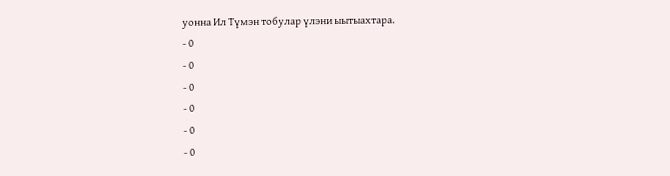уонна Ил Түмэн тобулар үлэни ыытыахтара.
- 0
- 0
- 0
- 0
- 0
- 0